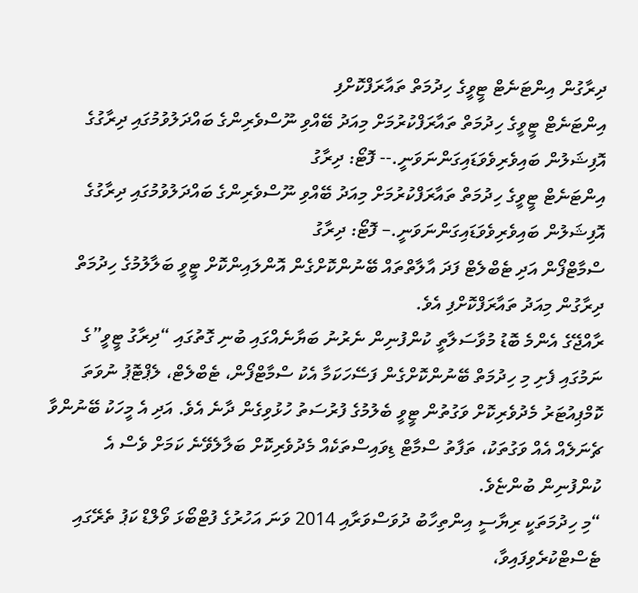ދިރާގުން އިންޓަނެޓް ޓީވީގެ ހިދުމަތް ތައާރަފްކޮށްފި
އިންޓަނެޓް ޓީވީގެ ހިދުމަތް ތައާރަފްކުރުމަށް މިއަދު ބޭއްވި ނޫސްވެރިންގެ ބައްދަލުވުމުގައި ދިރާގުގެ އޮފިޝަލުން ބައިވެރިވެވަޑައިގަންނަވަނީ.-- ފޮޓޯ: ދިރާގު
އިންޓަނެޓް ޓީވީގެ ހިދުމަތް ތައާރަފްކުރުމަށް މިއަދު ބޭއްވި ނޫސްވެރިންގެ ބައްދަލުވުމުގައި ދިރާގުގެ އޮފިޝަލުން ބައިވެރިވެވަޑައިގަންނަވަނީ.– ފޮޓޯ: ދިރާގު
ސްމާޓްފޯން އަދި ޓެބްލެޓް ފަދަ އާލާތްތައް ބޭނުންކޮށްގެން އޮންލައިންކޮށް ޓީވީ ބަލާލުމުގެ ހިދުމަތް ދިރާގުން މިއަދު ތައާރަފްކޮށްފި އެވެ.
ރާއްޖޭގެ އެންމެ ބޮޑު މުވާސަލާތީ ކުންފުނިން ނެރުނު ބަޔާނެއްގައި ބުނި ގޮތުގައި “ދިރާގު ޓީވީ”ގެ ނަމުގައި ފެށި މި ހިދުމަތް ބޭނުންކޮށްގެން ފަސޭހަކަމާ އެކު ސްމާޓްފޯން، ޓެބްލެޓް، ލެޕްޓޮޕު ނުވަތަ ކޮމްޕިއުޓަރު މެދުވެރިކޮށް ވަގުތުން ޓީވީ ބެލުމުގެ ފުރުސަތު ހުޅުވިގެން ދާނެ އެވެ. އަދި އެ މީހަކު ބޭނުންވާ ޗެނަލެއް އެއް ވަގުތަކު، ތަފާތު ސްމާޓް ޑިވައިސްތަކެއް މެދުވެރިކޮށް ބަލާލެވޭނެ ކަމަށް ވެސް އެ ކުންފުނިން ބުންޏެވެ.
“މި ހިދުމަތަކީ ރިޔާސީ އިންތިހާބު ދުވަސްވަރާއި 2014 ވަނަ އަހުރުގެ ފުޓްބޯޅަ ވޯލްޑް ކަޕު ތެރޭގައި ޓެސްޓްކުރެވިފައިވާ،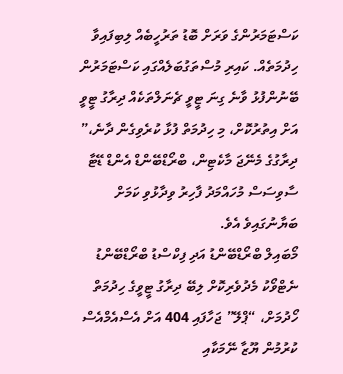ކަސްޓަމަރުންގެ ވަރަށް ބޮޑު ތަރުހީބެއް ލިބިފައިވާ ހިދުމަތެއް. ކައިރި މުސްތަގުބަލެއްގައި ކަސްޓަމަރުން ބޭނުންފުޅު ވާނެ ގިނަ ޓީވީ ޗެނަލްތަކެއް ދިރާގު ޓީވީ އަށް އިތުރުކޮށް، މި ހިދުމަތް ފުޅާ ކުރެވިގެން ދާނެ،” ދިރާގުގެ މެނޭޖަ މާކެޓިން، ބްރޯޑްބޭންޑް އެންޑް ޑޭޓާ ސާވިސަސް މުހައްމަދު ފާހިރު ވިދާޅުވި ކަމަށް ބަޔާނުގައިވެ އެވެ.
މޯބައިލް ބްރޯޑްބޭންޑު އަދި ފިކްސްޑު ބްރޯޑްބޭންޑު ނެޓްވޯކު މެދުވެރިކޮށް ލިބޭ ދިރާގު ޓީވީގެ ހިދުމަތް ހޯދުމަށް، “ޕްލޭ” ޖަހާފައި 404 އަށް އެސްއެމްއެސް ކުރުމުން ޔޫޒާ ނޭމަކާއި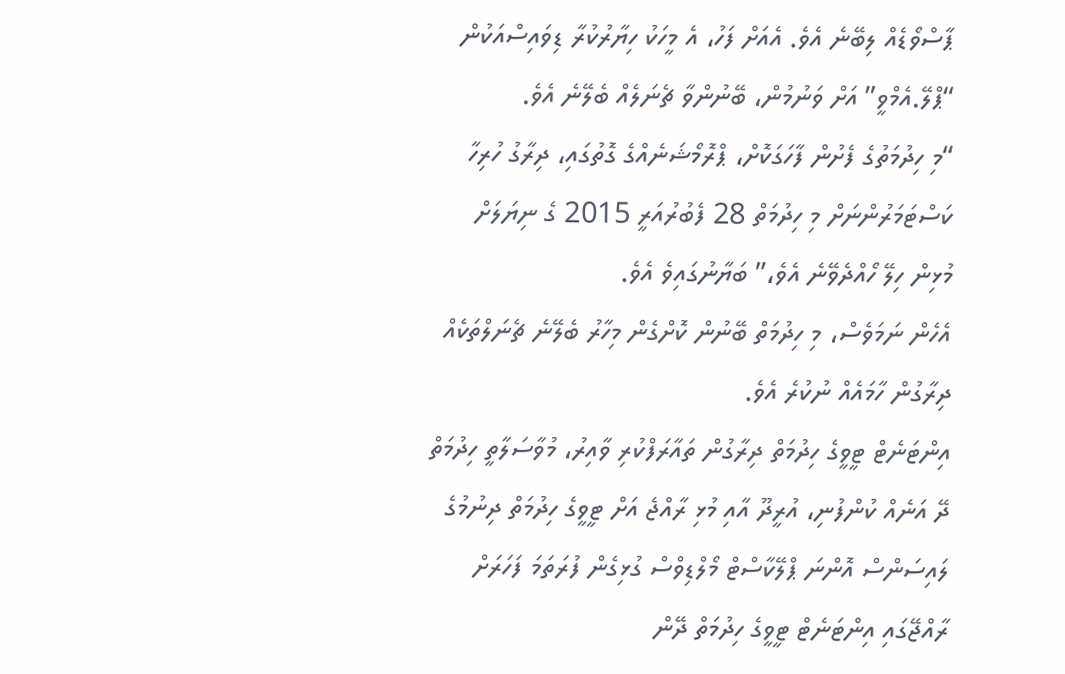ޕާސްވޯޑެއް ލިބޭނެ އެވެ. އެއަށް ފަހު، އެ މީހަކު ހިޔާރުކުރާ ޑިވައިސްއަކުން “ޕްލޭ.އެމްވީ” އަށް ވަނުމުން، ބޭނުންވާ ޗެނަލެއް ބެލޭނެ އެވެ.
“މި ހިދުމަތުގެ ފެށުން ފާހަގަކޮށް، ޕްރޮމޯޝަނެއްގެ ގޮތުގައި، ދިރާގު ހުރިހާ ކަސްޓަމަރުންނަށް މި ހިދުމަތް 28 ފެބުރުއަރީ 2015 ގެ ނިޔަލަށް މުޅިން ހިލޭ ހޯއްދެވޭނެ އެވެ،” ބަޔާނުގައިވެ އެވެ.
އެހެން ނަމަވެސް، މި ހިދުމަތް ބޭނުން ކޮށްގެން މިހާރު ބެލޭނެ ޗެނަލްތަކެއް ދިރާގުން ހާމައެއް ނުކުރެ އެވެ.
އިންޓަނެޓް ޓީވީގެ ހިދުމަތް ދިރާގުން ތައާރަފްކުރި ވާއިރު، މުވާސަލާތީ ހިދުމަތް ދޭ އަނެއް ކުންފުނި، އުރީދޫ އާއި މުޅި ރާއްޖެ އަށް ޓީވީގެ ހިދުމަތް ދިނުމުގެ ލައިސަންސް އޮންނަ ޕްލޭކާސްޓް މޯލްޑިވްސް ގުޅިގެން ފުރަތަމަ ފަހަރަށް ރާއްޖޭގައި އިންޓަނެޓް ޓީވީގެ ހިދުމަތް ދޭން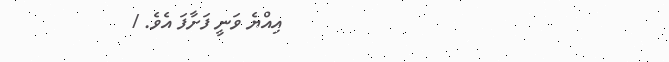އިއްޔެ ވަނީ ފަށާފަ އެވެ. /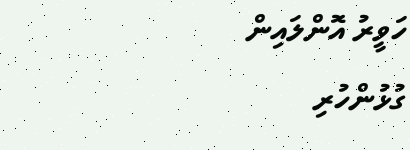ހަވީރު އޮންލައިން
ގުޅުންހުރި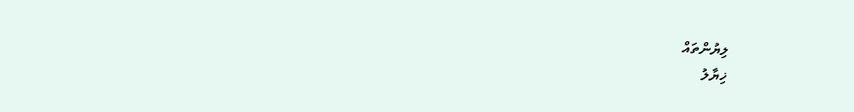ލިޔުންތައް
ޚިޔާލު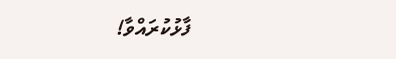ފާޅުކުރައްވާ!